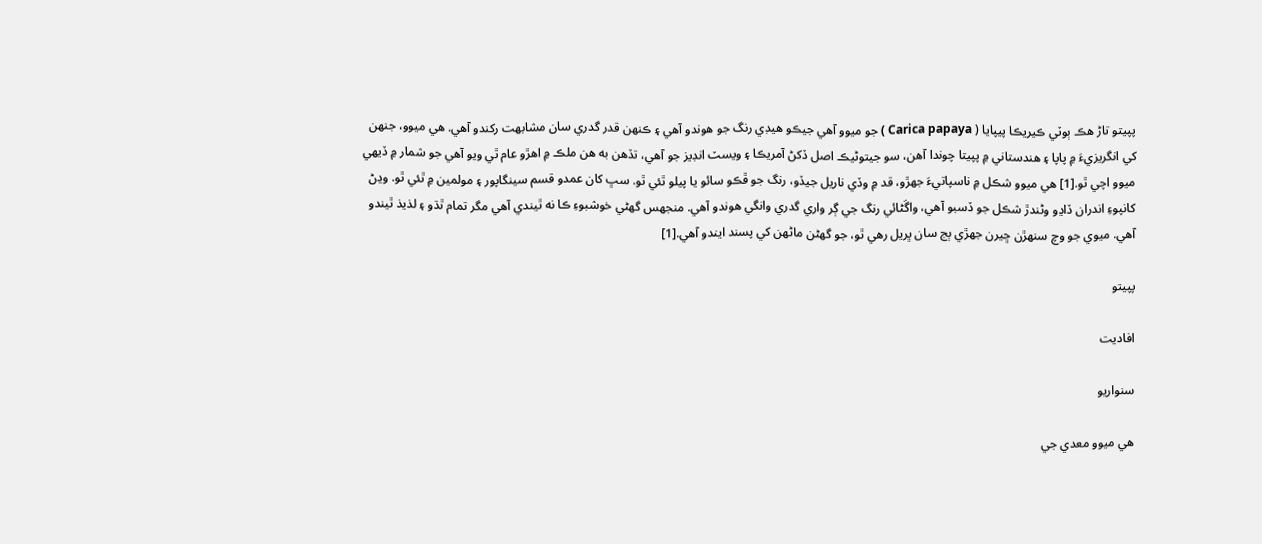پپيتو تاڑ هڪ ٻوٽي ڪيريڪا پيپايا ( Carica papaya ) جو ميوو آهي جيڪو هيڊي رنگ جو هوندو آهي ۽ ڪنهن قدر گدري سان مشابهت رکندو آهي. هي ميوو، جنهن کي انگريزيءَ ۾ پاپا ۽ هندستاني ۾ پپيتا چوندا آهن، سو جيتوڻيڪ اصل ڏکڻ آمريڪا ۽ ويسٽ انڊيز جو آهي، تڏهن به هن ملڪ ۾ اهڙو عام ٿي ويو آهي جو شمار ۾ ڏيهي ميوو اچي ٿو.[1] هي ميوو شڪل ۾ ناسپاتيءَ جهڙو، قد ۾ وڏي ناريل جيڏو، رنگ جو ڦڪو سائو يا پيلو ٿئي ٿو. سڀ کان عمدو قسم سينگاپور ۽ مولمين ۾ ٿئي ٿو. وڍڻ کانپوءِ اندران ڏاڍو وڻندڙ شڪل جو ڏسبو آهي، واڱڻائي رنگ جي ڳر واري گدري وانگي هوندو آهي. منجهس گهڻي خوشبوءِ ڪا نه ٿيندي آهي مگر تمام ٿڌو ۽ لذيذ ٿيندو آهي. ميوي جو وچ سنهڙن ڇيرن جهڙي ٻج سان ڀريل رهي ٿو، جو گهڻن ماڻهن کي پسند ايندو آهي.[1]

پپيتو

افاديت

سنواريو

هي ميوو معدي جي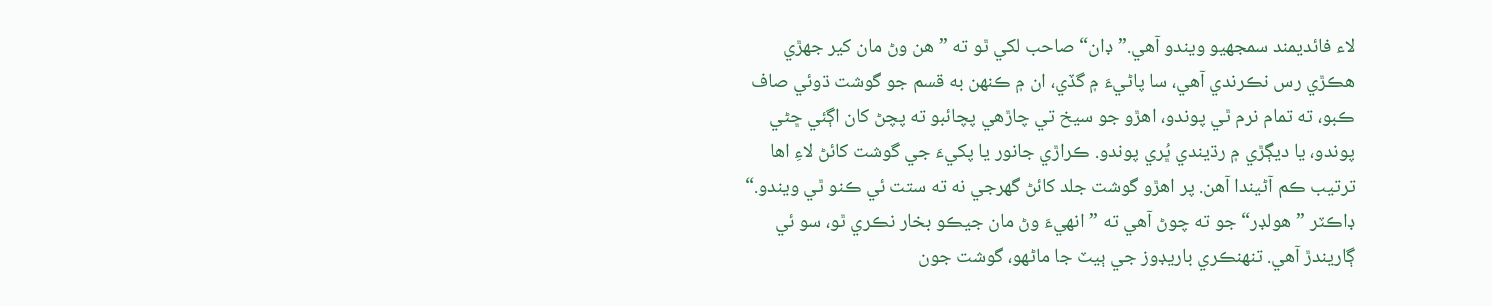لاء فائديمند سمجھيو ويندو آهي.”ڊان“ صاحب لکي ٿو ته ”هن وڻ مان کير جهڙي هڪڙي رس نڪرندي آهي، سا پاڻيءَ ۾ گڏي، ان ۾ ڪنهن به قسم جو گوشت ڌوئي صاف ڪبو، ته تمام نرم ٿي پوندو، اهڙو جو سيخ تي چاڙهي پچائبو ته پچڻ کان اڳئي ڇڻي پوندو، يا ديڳڙي ۾ رڌيندي ڀُري پوندو. ڪراڙي جانور يا پکيءَ جي گوشت کائڻ لاءِ اها ترتيب ڪم آڻيندا آهن. پر اهڙو گوشت جلد کائڻ گهرجي نه ته ستت ئي ڪنو ٿي ويندو.“ ڊاڪٽر ”هولڊر“ جو ته چوڻ آهي ته ”انهيءَ وڻ مان جيڪو بخار نڪري ٿو، سو ئي ڳاريندڙ آهي. تنهنڪري باريڊوز جي ٻيٽ جا ماڻهو، گوشت جون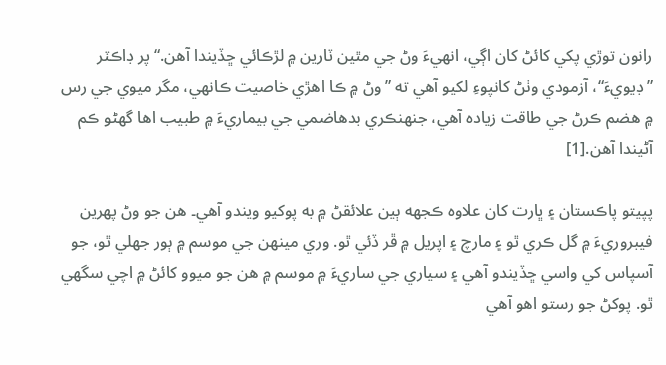رانون توڙي پکي کائڻ کان اڳي، انهيءَ وڻ جي مٿين ٽارين ۾ لڙڪائي ڇڏيندا آهن.“ پر ڊاڪٽر ”ڊيويءَ“، آزمودي وٺڻ کانپوءِ لکيو آهي ته ”وڻ ۾ ڪا اهڙي خاصيت ڪانهي، مگر ميوي جي رس ۾ هضم ڪرڻ جي طاقت زياده آهي، جنهنڪري بدهاضمي جي بيماريءَ ۾ طبيب اها گهڻو ڪم آڻيندا آهن.[1]

پپيتو پاڪستان ۽ ڀارت کان علاوه ڪجهه ٻين علائقڻ ۾ به پوکيو ويندو آهي۔ هن جو وڻ پهرين فيبروريءَ ۾ گل ڪري ٿو ۽ مارچ ۽ اپريل ۾ ڦر ڏئي ٿو. وري مينهن جي موسم ۾ ٻور جهلي ٿو، جو آسپاس کي واسي ڇڏيندو آهي ۽ سياري جي ساريءَ ۾ موسم ۾ هن جو ميوو کائڻ ۾ اچي سگهي ٿو. پوکڻ جو رستو اهو آهي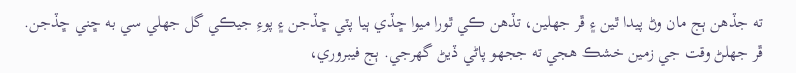ته جڏهن ٻج مان وڻ پيدا ٿين ۽ ڦر جهلين، تڏهن ڪي ٿورا ميوا ڇڏي ٻيا پٽي ڇڏجن ۽ پوءِ جيڪي گل جهلي سي به ڇني ڇڏجن. ڦر جهلڻ وقت جي زمين خشڪ هجي ته ججهو پاڻي ڏيڻ گهرجي. ٻج فيبروري،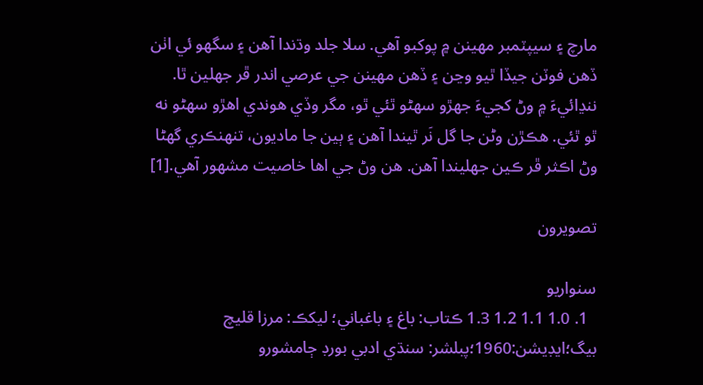مارچ ۽ سيپٽمبر مهينن ۾ پوکبو آهي. سلا جلد وڌندا آهن ۽ سگهو ئي اٺن ڏهن فوٽن جيڏا ٿيو وڃن ۽ ڏهن مهينن جي عرصي اندر ڦر جهلين ٿا. ننڍائيءَ ۾ وڻ کجيءَ جهڙو سهڻو ٿئي ٿو، مگر وڏي هوندي اهڙو سهڻو نه ٿو ٿئي. هڪڙن وڻن جا گل نَر ٿيندا آهن ۽ ٻين جا ماديون، تنهنڪري گهڻا وڻ اڪثر ڦر ڪين جهليندا آهن. هن وڻ جي اها خاصيت مشهور آهي.[1]

تصويرون

سنواريو
  1. 1.0 1.1 1.2 1.3 ڪتاب: باغ ۽ باغباني؛ ليکڪ: مرزا قليچ بيگ؛ايڊيشن:1960؛پبلشر: سنڌي ادبي بورڊ ڄامشورو